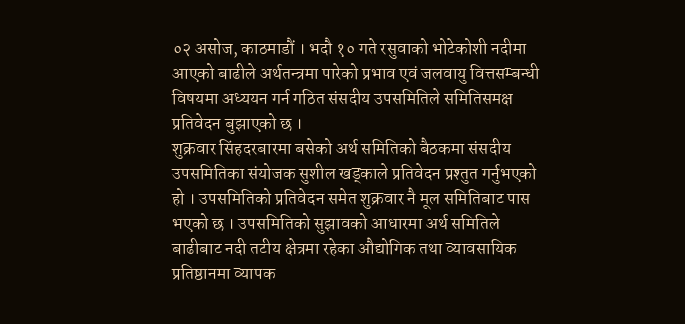०२ असोज, काठमाडौं । भदौ १० गते रसुवाको भोटेकोशी नदीमा आएको बाढीले अर्थतन्त्रमा पारेको प्रभाव एवं जलवायु वित्तसम्बन्धी विषयमा अध्ययन गर्न गठित संसदीय उपसमितिले समितिसमक्ष प्रतिवेदन बुझाएको छ ।
शुक्रवार सिंहदरबारमा बसेको अर्थ समितिको बैठकमा संसदीय उपसमितिका संयोजक सुशील खड्काले प्रतिवेदन प्रश्तुत गर्नुभएको हो । उपसमितिको प्रतिवेदन समेत शुक्रवार नै मूल समितिबाट पास भएको छ । उपसमितिको सुझावको आधारमा अर्थ समितिले बाढीबाट नदी तटीय क्षेत्रमा रहेका औद्योगिक तथा व्यावसायिक प्रतिष्ठानमा व्यापक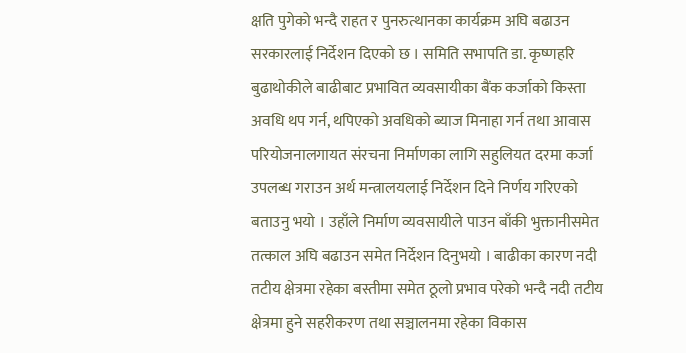क्षति पुगेको भन्दै राहत र पुनरुत्थानका कार्यक्रम अघि बढाउन सरकारलाई निर्देशन दिएको छ । समिति सभापति डा. कृष्णहरि बुढाथोकीले बाढीबाट प्रभावित व्यवसायीका बैंक कर्जाको किस्ता अवधि थप गर्न, थपिएको अवधिको ब्याज मिनाहा गर्न तथा आवास परियोजनालगायत संरचना निर्माणका लागि सहुलियत दरमा कर्जा उपलब्ध गराउन अर्थ मन्त्रालयलाई निर्देशन दिने निर्णय गरिएको बताउनु भयो । उहाँले निर्माण व्यवसायीले पाउन बाँकी भुक्तानीसमेत तत्काल अघि बढाउन समेत निर्देशन दिनुभयो । बाढीका कारण नदी तटीय क्षेत्रमा रहेका बस्तीमा समेत ठूलो प्रभाव परेको भन्दै नदी तटीय क्षेत्रमा हुने सहरीकरण तथा सञ्चालनमा रहेका विकास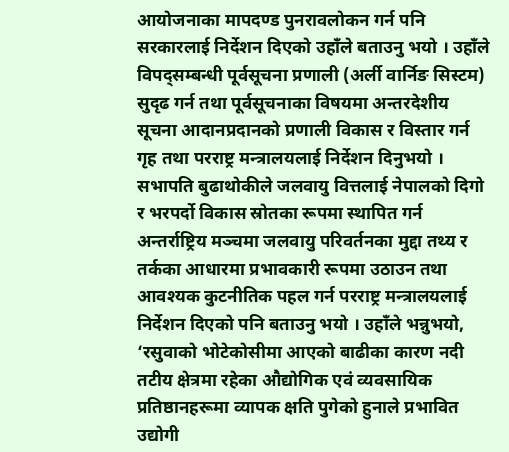आयोजनाका मापदण्ड पुनरावलोकन गर्न पनि सरकारलाई निर्देशन दिएको उहाँले बताउनु भयो । उहाँले विपद्सम्बन्धी पूर्वसूचना प्रणाली (अर्ली वार्निङ सिस्टम) सुदृढ गर्न तथा पूर्वसूचनाका विषयमा अन्तरदेशीय सूचना आदानप्रदानको प्रणाली विकास र विस्तार गर्न गृह तथा परराष्ट्र मन्त्रालयलाई निर्देशन दिनुभयो । सभापति बुढाथोकीले जलवायु वित्तलाई नेपालको दिगो र भरपर्दो विकास स्रोतका रूपमा स्थापित गर्न अन्तर्राष्ट्रिय मञ्चमा जलवायु परिवर्तनका मुद्दा तथ्य र तर्कका आधारमा प्रभावकारी रूपमा उठाउन तथा आवश्यक कुटनीतिक पहल गर्न परराष्ट्र मन्त्रालयलाई निर्देशन दिएको पनि बताउनु भयो । उहाँले भन्नुभयो, ‘रसुवाको भोटेकोसीमा आएको बाढीका कारण नदी तटीय क्षेत्रमा रहेका औद्योगिक एवं व्यवसायिक प्रतिष्ठानहरूमा व्यापक क्षति पुगेको हुनाले प्रभावित उद्योगी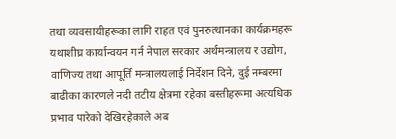तथा व्यवसायीहरूका लागि राहत एवं पुनरुत्थानका कार्यक्रमहरू यथाशीघ्र कार्यान्वयन गर्न नेपाल सरकार अर्थमन्त्रालय र उद्योग, वाणिज्य तथा आपूर्ति मन्त्रालयलाई निर्देशन दिने, दुई नम्बरमा बाढीका कारणले नदी तटीय क्षेत्रमा रहेका बस्तीहरूमा अत्यधिक प्रभाव पारेको देखिरहेकाले अब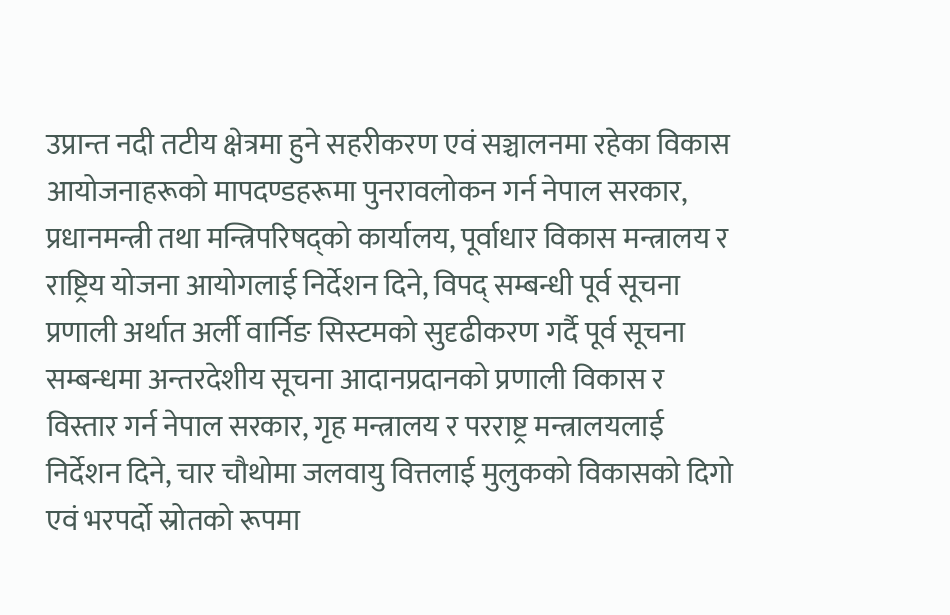उप्रान्त नदी तटीय क्षेत्रमा हुने सहरीकरण एवं सञ्चालनमा रहेका विकास आयोजनाहरूको मापदण्डहरूमा पुनरावलोकन गर्न नेपाल सरकार, प्रधानमन्त्री तथा मन्त्रिपरिषद्को कार्यालय, पूर्वाधार विकास मन्त्रालय र राष्ट्रिय योजना आयोगलाई निर्देशन दिने, विपद् सम्बन्धी पूर्व सूचना प्रणाली अर्थात अर्ली वार्निङ सिस्टमको सुदृढीकरण गर्दै पूर्व सूचना सम्बन्धमा अन्तरदेशीय सूचना आदानप्रदानको प्रणाली विकास र विस्तार गर्न नेपाल सरकार, गृह मन्त्रालय र परराष्ट्र मन्त्रालयलाई निर्देशन दिने, चार चौथोमा जलवायु वित्तलाई मुलुकको विकासको दिगो एवं भरपर्दो स्रोतको रूपमा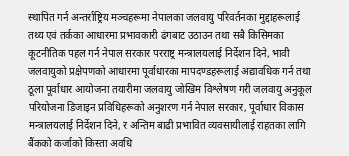स्थापित गर्न अन्तर्राष्ट्रिय मञ्चहरूमा नेपालका जलवायु परिवर्तनका मुद्दाहरूलाई तथ्य एवं तर्कका आधारमा प्रभावकारी ढंगबाट उठाउन तथा सबै किसिमका कूटनीतिक पहल गर्न नेपाल सरकार परराष्ट्र मन्त्रालयलाई निर्देशन दिने, भावी जलवायुको प्रक्षेपणको आधारमा पूर्वाधारका मापदण्डहरूलाई अद्यावधिक गर्न तथा ठूला पूर्वाधार आयोजना तयारीमा जलवायु जोखिम विश्लेषण गरी जलवायु अनुकूल परियोजना डिजाइन प्रविधिहरूको अनुशरण गर्न नेपाल सरकार, पूर्वाधार विकास मन्त्रालयलाई निर्देशन दिने, र अन्तिम बाढी प्रभावित व्यवसायीलाई राहतका लागि बैंकको कर्जाको किस्ता अवधि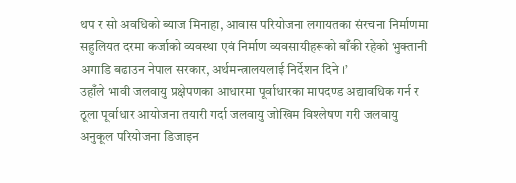थप र सो अवधिको ब्याज मिनाहा, आवास परियोजना लगायतका संरचना निर्माणमा सहुलियत दरमा कर्जाको व्यवस्था एवं निर्माण व्यवसायीहरूको बाँकी रहेको भुक्तानी अगाडि बढाउन नेपाल सरकार, अर्थमन्त्रालयलाई निर्देशन दिने ।’
उहाँले भावी जलवायु प्रक्षेपणका आधारमा पूर्वाधारका मापदण्ड अद्यावधिक गर्न र ठूला पूर्वाधार आयोजना तयारी गर्दा जलवायु जोखिम विश्लेषण गरी जलवायु अनुकूल परियोजना डिजाइन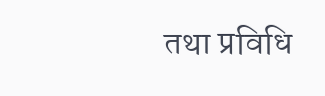तथा प्रविधि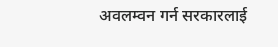अवलम्वन गर्न सरकारलाई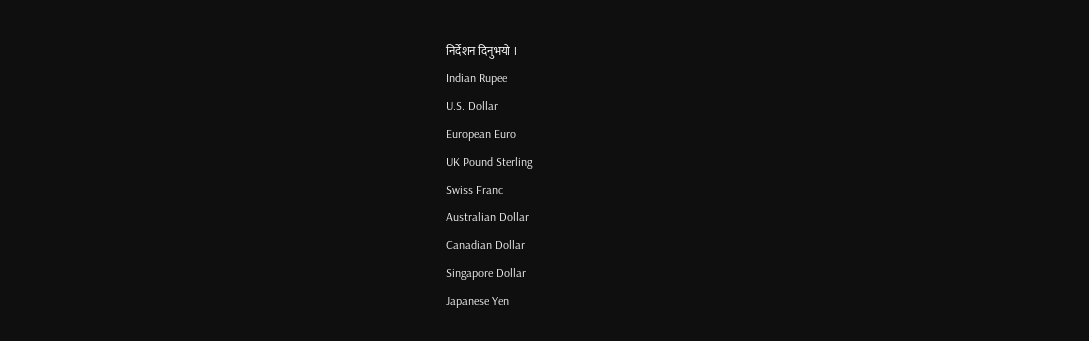निर्देशन दिनुभयो ।
Indian Rupee
U.S. Dollar
European Euro
UK Pound Sterling
Swiss Franc
Australian Dollar
Canadian Dollar
Singapore Dollar
Japanese Yen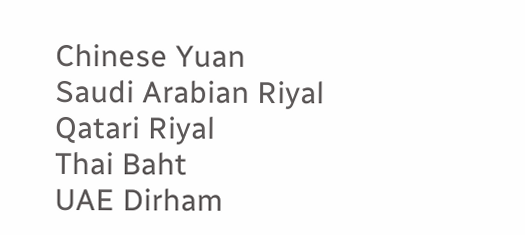Chinese Yuan
Saudi Arabian Riyal
Qatari Riyal
Thai Baht
UAE Dirham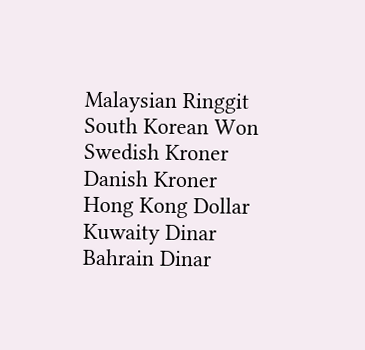Malaysian Ringgit
South Korean Won
Swedish Kroner
Danish Kroner
Hong Kong Dollar
Kuwaity Dinar
Bahrain Dinar